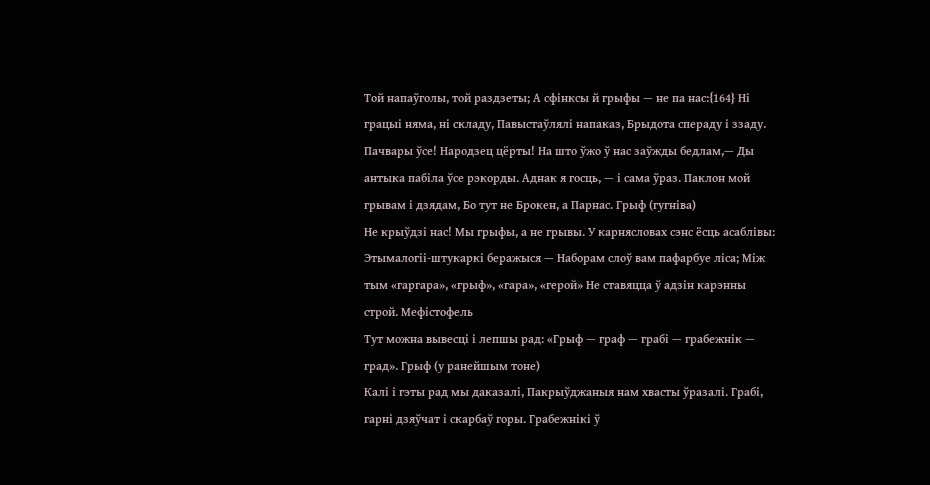Той напаўголы, той раздзеты; А сфінксы й грыфы — не па нас:{164} Ні грацыі няма, ні складу, Павыстаўлялі напаказ, Брыдота спераду і ззаду. Пачвары ўсе! Народзец цёрты! На што ўжо ў нас заўжды бедлам,— Ды антыка пабіла ўсе рэкорды. Аднак я госць, — і сама ўраз. Паклон мой грывам і дзядам, Бо тут не Брокен, а Парнас. Грыф (гугніва)
Не крыўдзі нас! Мы грыфы, а не грывы. У карнясловах сэнс ёсць асаблівы: Этымалогіі-штукаркі беражыся — Наборам слоў вам пафарбуе ліса; Між тым «гаргара», «грыф», «гара», «герой» Не ставяцца ў адзін карэнны строй. Мефістофель
Тут можна вывесці і лепшы рад: «Грыф — граф — грабі — грабежнік — град». Грыф (у ранейшым тоне)
Калі і гэты рад мы даказалі, Пакрыўджаныя нам хвасты ўразалі. Грабі, гарні дзяўчат і скарбаў горы. Грабежнікі ў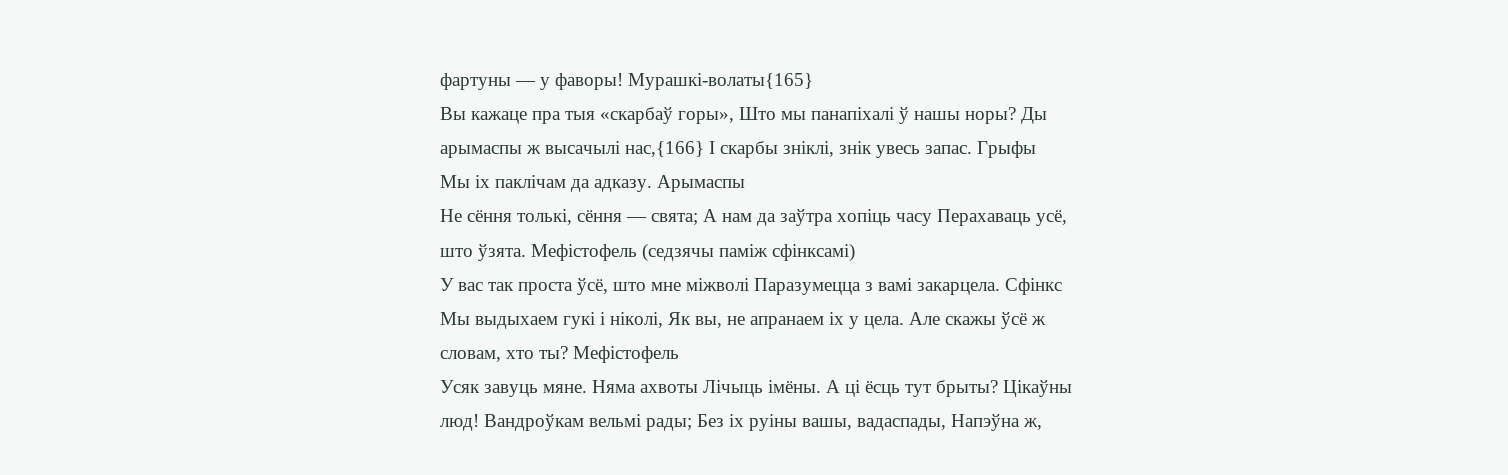фартуны — у фаворы! Мурашкі-волаты{165}
Вы кажаце пра тыя «скарбаў горы», Што мы панапіхалі ў нашы норы? Ды арымаспы ж высачылі нас,{166} І скарбы зніклі, знік увесь запас. Грыфы
Мы іх паклічам да адказу. Арымаспы
Не сёння толькі, сёння — свята; А нам да заўтра хопіць часу Перахаваць усё, што ўзята. Мефістофель (седзячы паміж сфінксамі)
У вас так проста ўсё, што мне міжволі Паразумецца з вамі закарцела. Сфінкс
Мы выдыхаем гукі і ніколі, Як вы, не апранаем іх у цела. Але скажы ўсё ж словам, хто ты? Мефістофель
Усяк завуць мяне. Няма ахвоты Лічыць імёны. А ці ёсць тут брыты? Цікаўны люд! Вандроўкам вельмі рады; Без іх руіны вашы, вадаспады, Напэўна ж,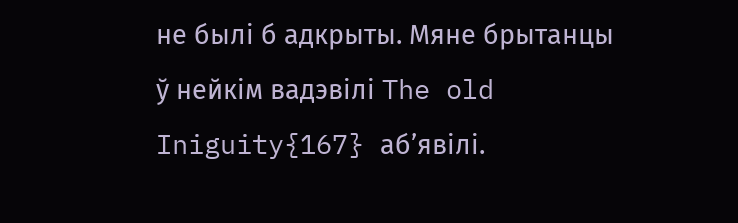не былі б адкрыты. Мяне брытанцы ў нейкім вадэвілі The old Iniguity{167} аб’явілі.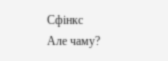Сфінкс
Але чаму?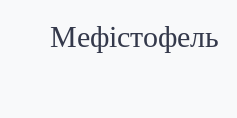Мефістофель